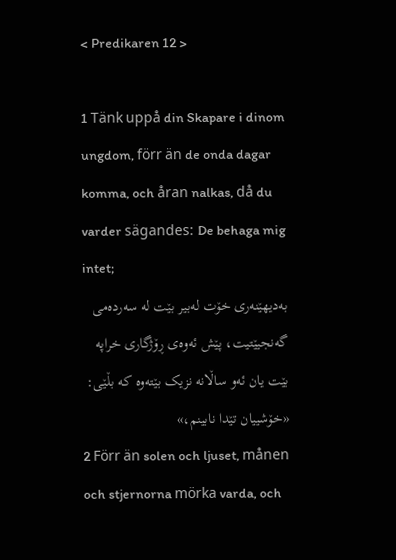< Predikaren 12 >

1 Tänk uppå din Skapare i dinom ungdom, förr än de onda dagar komma, och åran nalkas, då du varder sägandes: De behaga mig intet;
بەدیهێنەری خۆت لەبیر بێت لە سەردەمی گەنجیێتیت، پێش ئەوەی ڕۆژگاری خراپە بێت یان ئەو ساڵانە نزیک بێتەوە کە بڵێی: «خۆشییان تێدا نابینم،»
2 Förr än solen och ljuset, månen och stjernorna mörka varda, och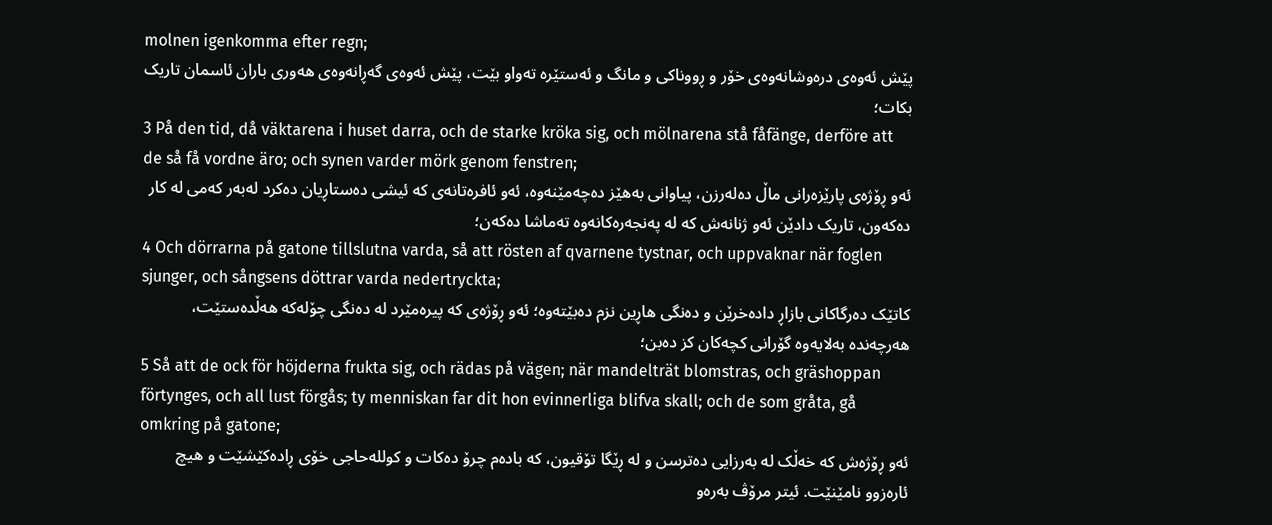molnen igenkomma efter regn;
پێش ئەوەی درەوشانەوەی خۆر و ڕووناکی و مانگ و ئەستێرە تەواو بێت، پێش ئەوەی گەڕانەوەی هەوری باران ئاسمان تاریک بکات؛
3 På den tid, då väktarena i huset darra, och de starke kröka sig, och mölnarena stå fåfänge, derföre att de så få vordne äro; och synen varder mörk genom fenstren;
ئەو ڕۆژەی پارێزەرانی ماڵ دەلەرزن، پیاوانی بەهێز دەچەمێنەوە، ئەو ئافرەتانەی کە ئیشی دەستاڕیان دەکرد لەبەر کەمی لە کار دەکەون، تاریک دادێن ئەو ژنانەش کە لە پەنجەرەکانەوە تەماشا دەکەن؛
4 Och dörrarna på gatone tillslutna varda, så att rösten af qvarnene tystnar, och uppvaknar när foglen sjunger, och sångsens döttrar varda nedertryckta;
کاتێک دەرگاکانی بازاڕ دادەخرێن و دەنگی هاڕین نزم دەبێتەوە؛ ئەو ڕۆژەی کە پیرەمێرد لە دەنگی چۆلەکە هەڵدەستێت، هەرچەندە بەلایەوە گۆرانی کچەکان کز دەبن؛
5 Så att de ock för höjderna frukta sig, och rädas på vägen; när mandelträt blomstras, och gräshoppan förtynges, och all lust förgås; ty menniskan far dit hon evinnerliga blifva skall; och de som gråta, gå omkring på gatone;
ئەو ڕۆژەش کە خەڵک لە بەرزایی دەترسن و لە ڕێگا تۆقیون، کە بادەم چرۆ دەکات و کوللەحاجی خۆی ڕادەکێشێت و هیچ ئارەزوو نامێنێت. ئیتر مرۆڤ بەرەو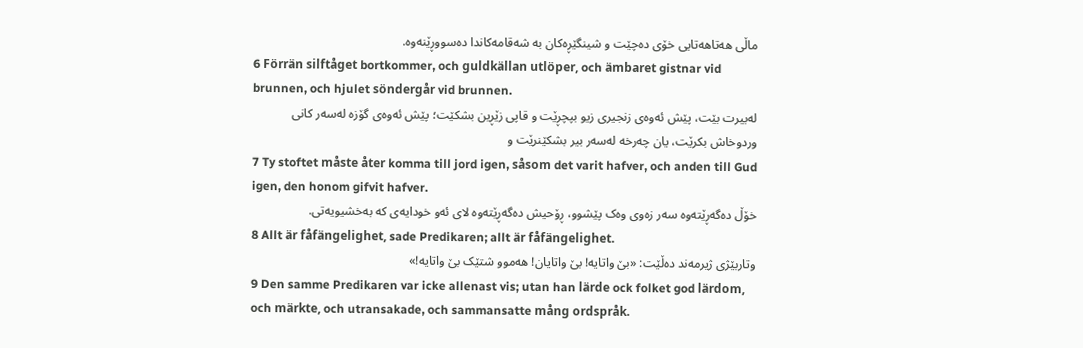ماڵی هەتاهەتایی خۆی دەچێت و شینگێڕەکان بە شەقامەکاندا دەسووڕێنەوە.
6 Förrän silftåget bortkommer, och guldkällan utlöper, och ämbaret gistnar vid brunnen, och hjulet söndergår vid brunnen.
لەبیرت بێت، پێش ئەوەی زنجیری زیو بپچڕێت و قاپی زێڕین بشکێت؛ پێش ئەوەی گۆزە لەسەر کانی وردوخاش بکرێت، یان چەرخە لەسەر بیر بشکێنرێت و
7 Ty stoftet måste åter komma till jord igen, såsom det varit hafver, och anden till Gud igen, den honom gifvit hafver.
خۆڵ دەگەڕێتەوە سەر زەوی وەک پێشوو، ڕۆحیش دەگەڕێتەوە لای ئەو خودایەی کە بەخشیویەتی.
8 Allt är fåfängelighet, sade Predikaren; allt är fåfängelighet.
وتاربێژی ژیرمەند دەڵێت: «بێ واتایە! بێ واتایان! هەموو شتێک بێ واتایە!»
9 Den samme Predikaren var icke allenast vis; utan han lärde ock folket god lärdom, och märkte, och utransakade, och sammansatte mång ordspråk.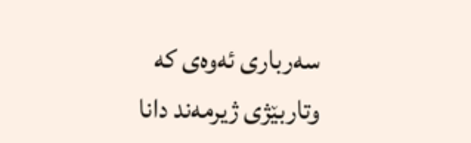سەرباری ئەوەی کە وتاربێژی ژیرمەند دانا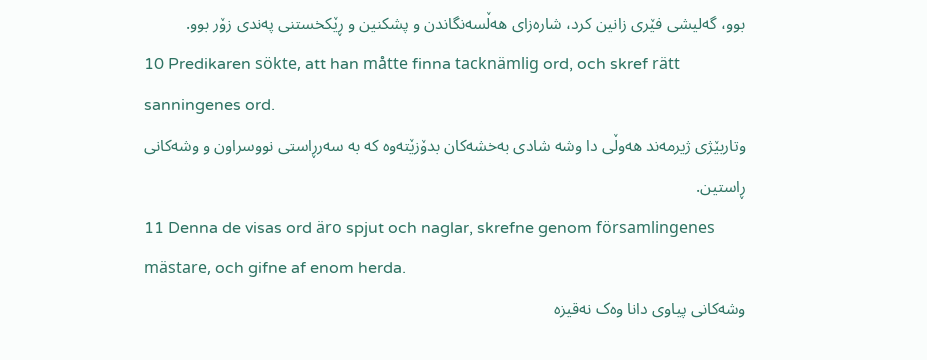بوو، گەلیشی فێری زانین کرد، شارەزای هەڵسەنگاندن و پشکنین و ڕێکخستنی پەندی زۆر بوو.
10 Predikaren sökte, att han måtte finna tacknämlig ord, och skref rätt sanningenes ord.
وتاربێژی ژیرمەند هەوڵی دا وشە شادی بەخشەکان بدۆزێتەوە کە بە سەرڕاستی نووسراون و وشەکانی ڕاستین.
11 Denna de visas ord äro spjut och naglar, skrefne genom församlingenes mästare, och gifne af enom herda.
وشەکانی پیاوی دانا وەک نەقیزە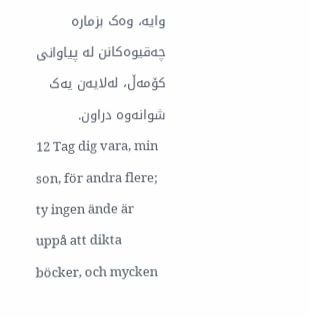وایە، وەک بزمارە چەقیوەکانن لە پیاوانی کۆمەڵ، لەلایەن یەک شوانەوە دراون.
12 Tag dig vara, min son, för andra flere; ty ingen ände är uppå att dikta böcker, och mycken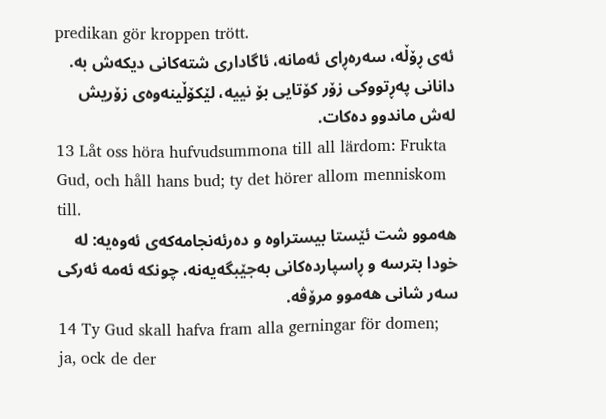predikan gör kroppen trött.
ئەی ڕۆڵە، سەرەڕای ئەمانە، ئاگاداری شتەکانی دیکەش بە. دانانی پەڕتووکی زۆر کۆتایی بۆ نییە، لێکۆڵینەوەی زۆریش لەش ماندوو دەکات.
13 Låt oss höra hufvudsummona till all lärdom: Frukta Gud, och håll hans bud; ty det hörer allom menniskom till.
هەموو شت ئێستا بیستراوە و دەرئەنجامەکەی ئەوەیە: لە خودا بترسە و ڕاسپاردەکانی بەجێبگەیەنە، چونکە ئەمە ئەرکی سەر شانی هەموو مرۆڤە.
14 Ty Gud skall hafva fram alla gerningar för domen; ja, ock de der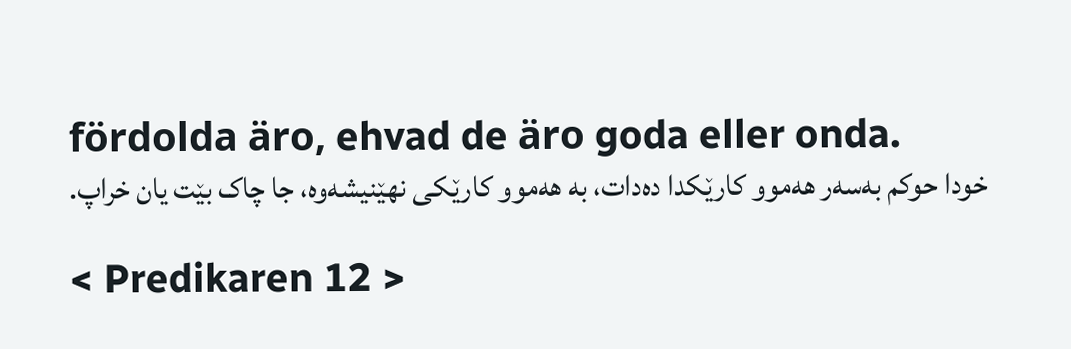fördolda äro, ehvad de äro goda eller onda.
خودا حوکم بەسەر هەموو کارێکدا دەدات، بە هەموو کارێکی نهێنیشەوە، جا چاک بێت یان خراپ.

< Predikaren 12 >